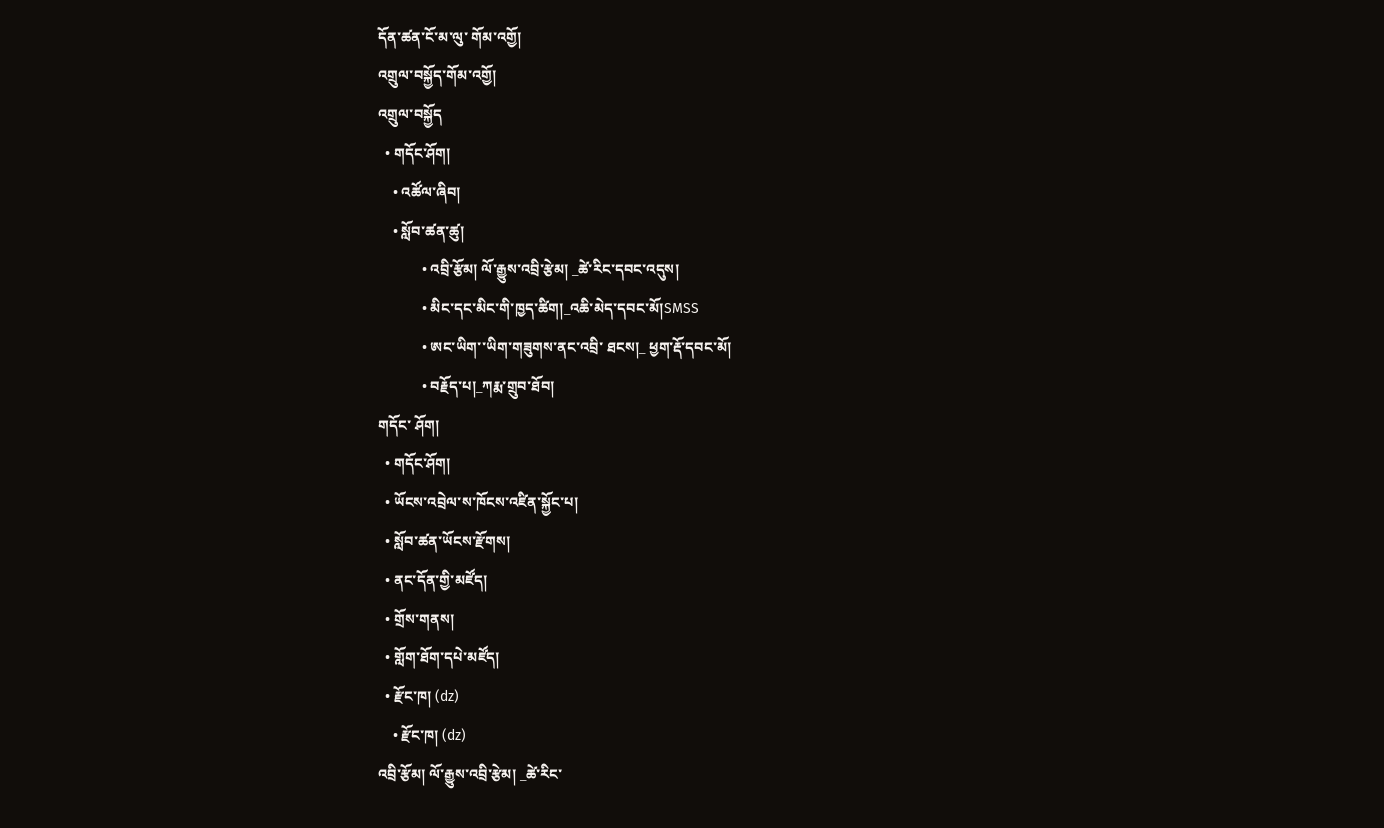དོན་ཚན་ངོ་མ་ལུ་ གོམ་འགྱོ།
འགྲུལ་བསྐྱོད་གོམ་འགྱོ།
འགྲུལ་བསྐྱོད
  • གདོང་ཤོག།
    • འཚོལ་ཞིབ།
    • སློབ་ཚན་ཚུ།
            • འབྲི་རྩོམ། ལོ་རྒྱུས་འབྲི་རྩེམ། _ཚེ་རིང་དབང་འདུས།
            • མིང་དང་མིང་གི་ཁྱད་ཚིག།_འཆི་མེད་དབང་མོ།SMSS
            • ཨང་ཡིག་་ཡིག་གཟུགས་ནང་འབྲི་ ཐངས།_ ཕྱག་རྡོ་དབང་མོ།
            • བརྗོད་པ།_ཀརྨ་གྲུབ་ཐོབ།
གདོང་ ཤོག།
  • གདོང་ཤོག།
  • ཡོངས་འབྲེལ་ས་ཁོངས་འཛིན་སྐྱོང་པ།
  • སློབ་ཚན་ཡོངས་རྫོགས།
  • ནང་དོན་གྱི་མཛོད།
  • གྲོས་གནས།
  • གློག་ཐོག་དཔེ་མཛོད།
  • རྫོང་ཁ། (dz)
    • རྫོང་ཁ། (dz)
འབྲི་རྩོམ། ལོ་རྒྱུས་འབྲི་རྩེམ། _ཚེ་རིང་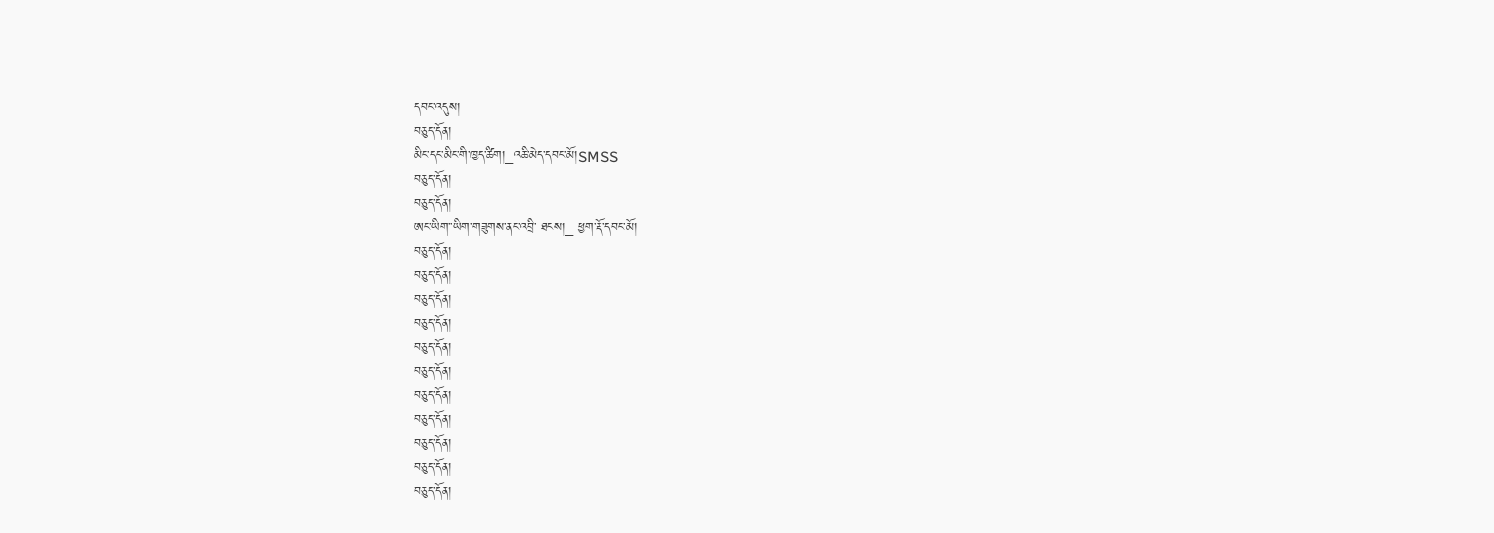དབང་འདུས།
བཅུད་དོན།
མིང་དང་མིང་གི་ཁྱད་ཚིག།_འཆི་མེད་དབང་མོ།SMSS
བཅུད་དོན།
བཅུད་དོན།
ཨང་ཡིག་་ཡིག་གཟུགས་ནང་འབྲི་ ཐངས།_ ཕྱག་རྡོ་དབང་མོ།
བཅུད་དོན།
བཅུད་དོན།
བཅུད་དོན།
བཅུད་དོན།
བཅུད་དོན།
བཅུད་དོན།
བཅུད་དོན།
བཅུད་དོན།
བཅུད་དོན།
བཅུད་དོན།
བཅུད་དོན།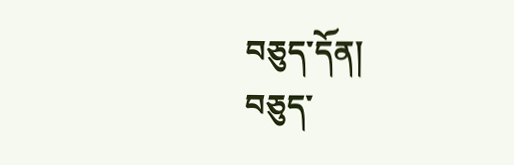བཅུད་དོན།
བཅུད་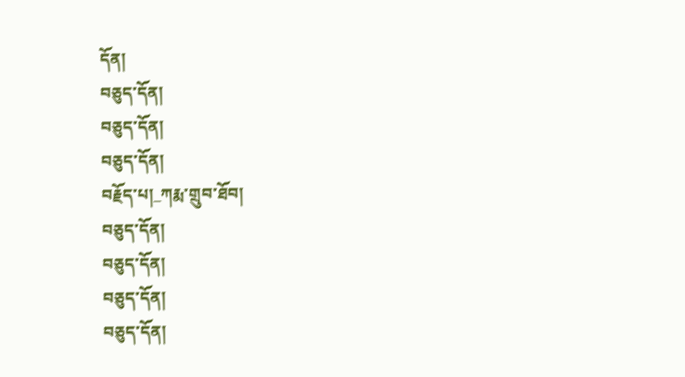དོན།
བཅུད་དོན།
བཅུད་དོན།
བཅུད་དོན།
བརྗོད་པ།_ཀརྨ་གྲུབ་ཐོབ།
བཅུད་དོན།
བཅུད་དོན།
བཅུད་དོན།
བཅུད་དོན།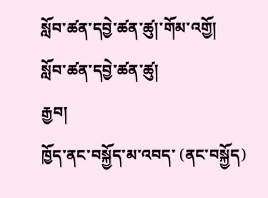སློབ་ཚན་དབྱེ་ཚན་ཚུ།་གོམ་འགྱོ།
སློབ་ཚན་དབྱེ་ཚན་ཚུ།
རྒྱབ།
ཁྱོད་ནང་བསྐྱོད་མ་འབད་ (ནང་བསྐྱོད)